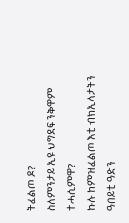ትፈልጦ ዶ?
ስለምንታይ ኢዩ ህግደፍ ንቅዋም ተሓሲምዋ?
ኩሉ ከምዝፈልጦ እቲ ብክኢላታትን ዓበይቲ ዓድን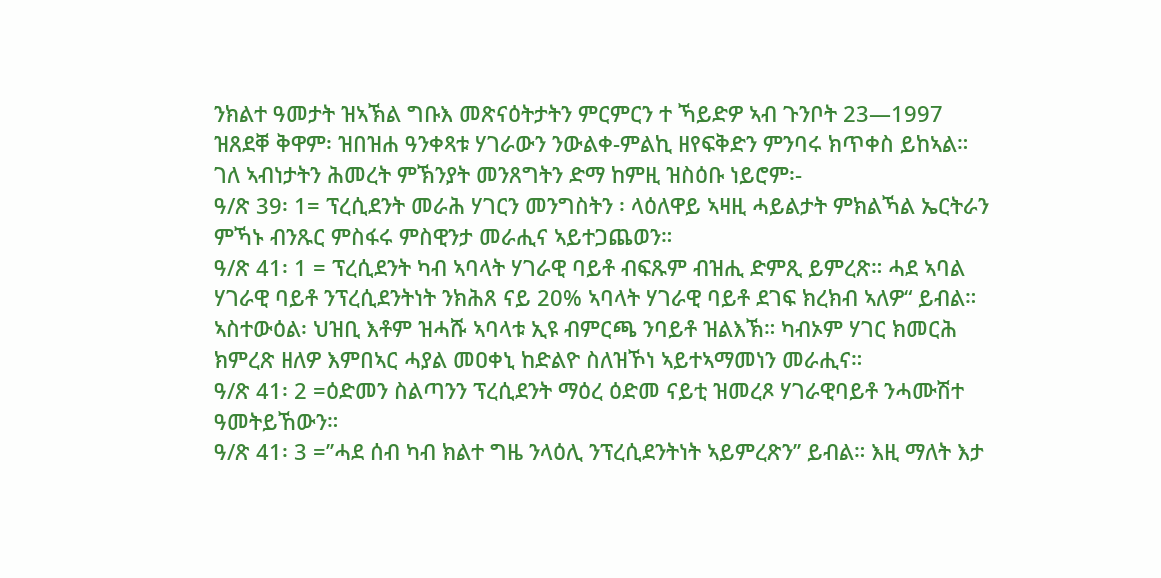ንክልተ ዓመታት ዝኣኽል ግቡእ መጽናዕትታትን ምርምርን ተ ኻይድዎ ኣብ ጉንቦት 23—1997 ዝጸደቐ ቅዋም፡ ዝበዝሐ ዓንቀጻቱ ሃገራውን ንውልቀ-ምልኪ ዘየፍቅድን ምንባሩ ክጥቀስ ይከኣል። ገለ ኣብነታትን ሕመረት ምኽንያት መንጸግትን ድማ ከምዚ ዝስዕቡ ነይሮም፡-
ዓ/ጽ 39፡ 1= ፕረሲደንት መራሕ ሃገርን መንግስትን ፡ ላዕለዋይ ኣዛዚ ሓይልታት ምክልኻል ኤርትራን ምኻኑ ብንጹር ምስፋሩ ምስዊንታ መራሒና ኣይተጋጨወን።
ዓ/ጽ 41፡ 1 = ፕረሲደንት ካብ ኣባላት ሃገራዊ ባይቶ ብፍጹም ብዝሒ ድምጺ ይምረጽ። ሓደ ኣባል ሃገራዊ ባይቶ ንፕረሲደንትነት ንክሕጸ ናይ 20% ኣባላት ሃገራዊ ባይቶ ደገፍ ክረክብ ኣለዎ“ ይብል። ኣስተውዕል፡ ህዝቢ እቶም ዝሓሹ ኣባላቱ ኢዩ ብምርጫ ንባይቶ ዝልእኽ። ካብኦም ሃገር ክመርሕ ክምረጽ ዘለዎ እምበኣር ሓያል መዐቀኒ ከድልዮ ስለዝኾነ ኣይተኣማመነን መራሒና።
ዓ/ጽ 41፡ 2 =ዕድመን ስልጣንን ፕረሲደንት ማዕረ ዕድመ ናይቲ ዝመረጾ ሃገራዊባይቶ ንሓሙሽተ ዓመትይኸውን።
ዓ/ጽ 41፡ 3 =’’ሓደ ሰብ ካብ ክልተ ግዜ ንላዕሊ ንፕረሲደንትነት ኣይምረጽን’’ ይብል። እዚ ማለት እታ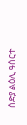ሰድያ ልዕሊ ዓሰርተ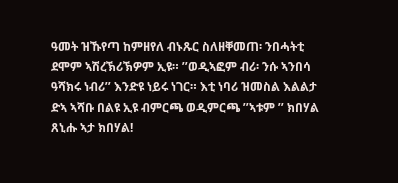ዓመት ዝኹየጣ ከምዘየለ ብኑጹር ስለዘቐመጠ፡ ንበሓትቲ ደሞም ኣሽረኽሪኽዎም ኢዩ። ’’ወዲኣፎም ብሪ፡ ንሱ ኣንበሳ ዓሻክሩ ነብሪ’’ እንድዩ ነይሩ ነገር። እቲ ነባሪ ዝመስል እልልታ ድኣ ኣሻቡ በልዩ ኢዩ ብምርጫ ወዲምርጫ ’’ኣቱም ’’ ክበሃል ጸኒሑ ኣታ ክበሃል!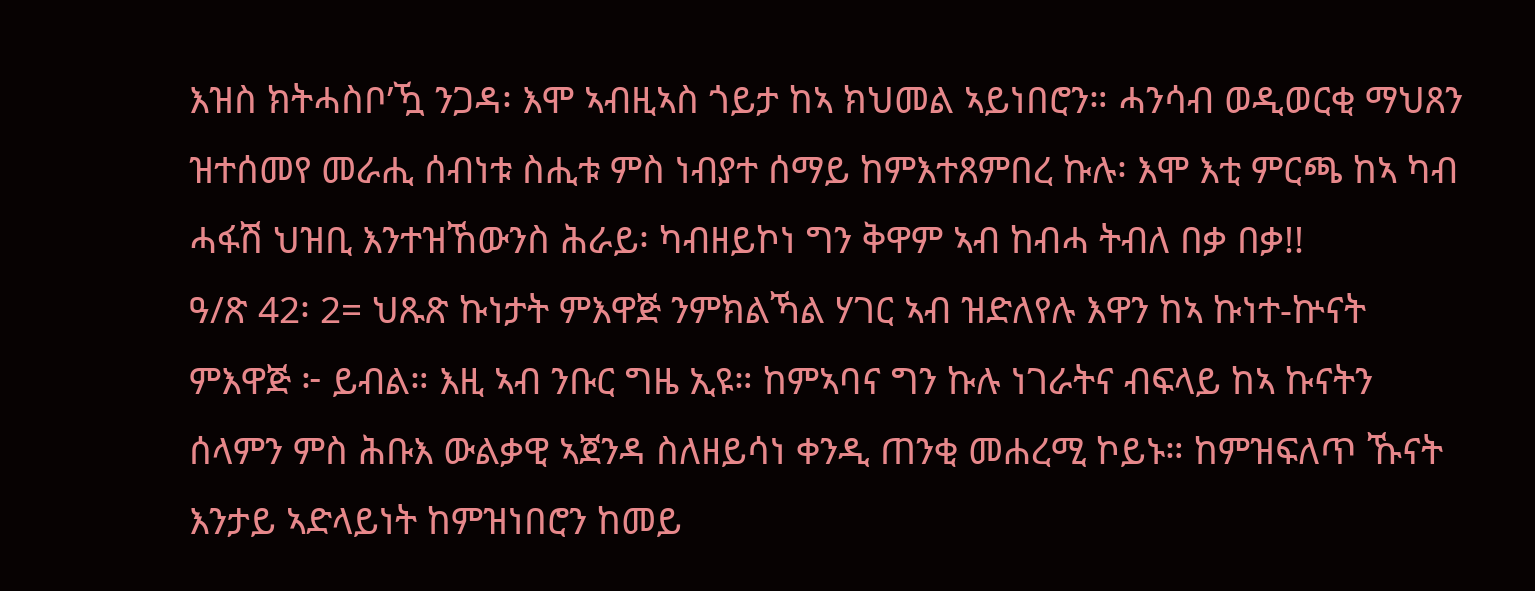እዝስ ክትሓስቦ’ዃ ንጋዳ፡ እሞ ኣብዚኣስ ጎይታ ከኣ ክህመል ኣይነበሮን። ሓንሳብ ወዲወርቂ ማህጸን ዝተሰመየ መራሒ ሰብነቱ ስሒቱ ምስ ነብያተ ሰማይ ከምእተጸምበረ ኩሉ፡ እሞ እቲ ምርጫ ከኣ ካብ ሓፋሽ ህዝቢ እንተዝኸውንስ ሕራይ፡ ካብዘይኮነ ግን ቅዋም ኣብ ከብሓ ትብለ በቃ በቃ!!
ዓ/ጽ 42፡ 2= ህጹጽ ኩነታት ምእዋጅ ንምክልኻል ሃገር ኣብ ዝድለየሉ እዋን ከኣ ኩነተ-ኵናት ምእዋጅ ፦ ይብል። እዚ ኣብ ንቡር ግዜ ኢዩ። ከምኣባና ግን ኩሉ ነገራትና ብፍላይ ከኣ ኩናትን ሰላምን ምስ ሕቡእ ውልቃዊ ኣጀንዳ ስለዘይሳነ ቀንዲ ጠንቂ መሐረሚ ኮይኑ። ከምዝፍለጥ ኹናት እንታይ ኣድላይነት ከምዝነበሮን ከመይ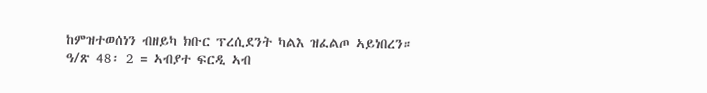ከምዝተወሰነን ብዘይካ ክቡር ፕረሲደንት ካልእ ዝፈልጦ ኣይነበረን።
ዓ/ጽ 48፡ 2 = ኣብያተ ፍርዲ ኣብ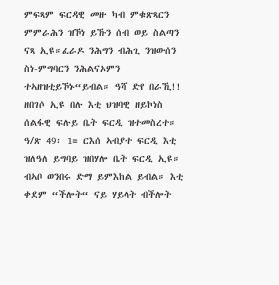ምፍጻም ፍርዳዊ መዙ ካብ ምቁጽጻርን ምምራሕን ዝኾነ ይኹን ሰብ ወይ ስልጣን ናጻ ኢዩ።ፈራዶ ንሕግን ብሕጊ ንዝውሰን ስነ-ምግባርን ንሕልናኦምን ተኣዘዝቲይኾኑ“ይብል። ዓሻ ድየ በራኺ!! ዘበገሶ ኢዩ በሉ እቲ ህዝባዊ ዘይኮነስ ሰልፋዊ ፍሉይ ቤት ፍርዲ ዝተመስረተ።
ዓ/ጽ 49፡ 1= ርእሰ ኣብያተ ፍርዲ እቲ ዝለዓለ ይግባይ ዝበሃሎ ቤት ፍርዲ ኢዩ። ብኣቦ ወንበሩ ድማ ይምእከል ይብል። እቲ ቀደም “ችሎት“ ናይ ሃይላት ብችሎት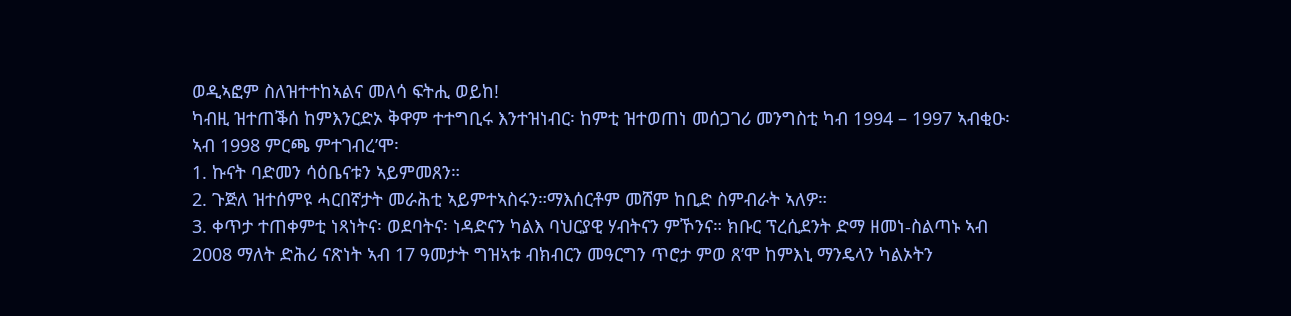ወዲኣፎም ስለዝተተከኣልና መለሳ ፍትሒ ወይከ!
ካብዚ ዝተጠቕሰ ከምእንርድኦ ቅዋም ተተግቢሩ እንተዝነብር፡ ከምቲ ዝተወጠነ መሰጋገሪ መንግስቲ ካብ 1994 – 1997 ኣብቂዑ፡ ኣብ 1998 ምርጫ ምተገብረ’ሞ፡
1. ኩናት ባድመን ሳዕቤናቱን ኣይምመጸን።
2. ጉጅለ ዝተሰምዩ ሓርበኛታት መራሕቲ ኣይምተኣስሩን።ማእሰርቶም መሸም ከቢድ ስምብራት ኣለዎ።
3. ቀጥታ ተጠቀምቲ ነጻነትና፡ ወደባትና፡ ነዳድናን ካልእ ባህርያዊ ሃብትናን ምኾንና። ክቡር ፕረሲደንት ድማ ዘመነ-ስልጣኑ ኣብ 2008 ማለት ድሕሪ ናጽነት ኣብ 17 ዓመታት ግዝኣቱ ብክብርን መዓርግን ጥሮታ ምወ ጸ’ሞ ከምእኒ ማንዴላን ካልኦትን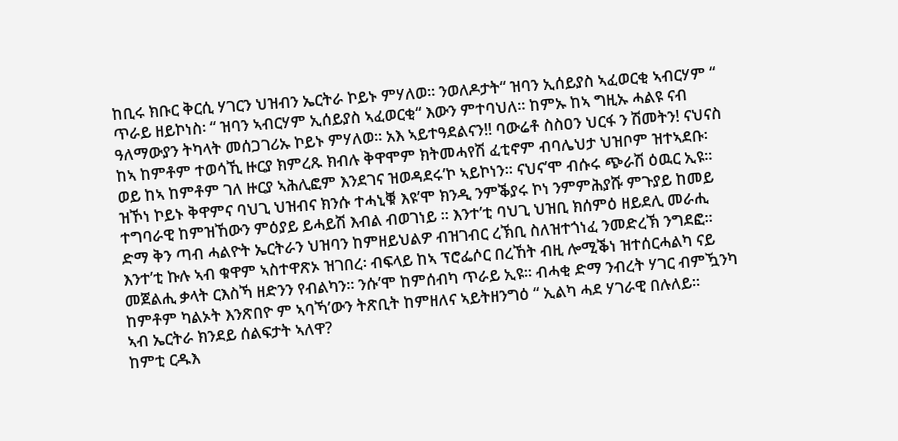ከቢሩ ክቡር ቅርሲ ሃገርን ህዝብን ኤርትራ ኮይኑ ምሃለወ። ንወለዶታት“ ዝባን ኢሰይያስ ኣፈወርቂ ኣብርሃም “ ጥራይ ዘይኮነስ፡ “ ዝባን ኣብርሃም ኢሰይያስ ኣፈወርቂ“ እውን ምተባህለ። ከምኡ ከኣ ግዚኡ ሓልዩ ናብ ዓለማውያን ትካላት መሰጋገሪኡ ኮይኑ ምሃለወ። አእ ኣይተዓደልናን!! ባውሬቶ ስስዐን ህርፋ ን ሽመትን! ናህናስ ከኣ ከምቶም ተወሳኺ ዙርያ ክምረጹ ክብሉ ቅዋሞም ክትመሓየሽ ፈቲኖም ብባሌህታ ህዝቦም ዝተኣደቡ፡ ወይ ከኣ ከምቶም ገለ ዙርያ ኣሕሊፎም እንደገና ዝወዳደሩ’ኮ ኣይኮነን። ናህና’ሞ ብሱሩ ጭራሽ ዕዉር ኢዩ። ዝኾነ ኮይኑ ቅዋምና ባህጊ ህዝብና ክንሱ ተሓኒቑ እዩ’ሞ ክንዲ ንምቕያሩ ኮነ ንምምሕያሹ ምጉያይ ከመይ ተግባራዊ ከምዝኸውን ምዕያይ ይሓይሽ እብል ብወገነይ ። እንተ’ቲ ባህጊ ህዝቢ ክሰምዕ ዘይደሊ መራሒ ድማ ቅን ጣብ ሓልዮት ኤርትራን ህዝባን ከምዘይህልዎ ብዝገብር ረኽቢ ስለዝተጎነፈ ንመድረኽ ንግደፎ። እንተ’ቲ ኩሉ ኣብ ቁዋም ኣስተዋጽኦ ዝገበረ፡ ብፍላይ ከኣ ፕሮፌሶር በረኸት ብዚ ሎሚቕነ ዝተሰርሓልካ ናይ መጀልሒ ቃላት ርእስኻ ዘድንን የብልካን። ንሱ’ሞ ከምሰብካ ጥራይ ኢዩ፡፡ ብሓቂ ድማ ንብረት ሃገር ብምዃንካ ከምቶም ካልኦት እንጽበዮ ም ኣባኻ’ውን ትጽቢት ከምዘለና ኣይትዘንግዕ “ ኢልካ ሓደ ሃገራዊ በሉለይ።
ኣብ ኤርትራ ክንደይ ሰልፍታት ኣለዋ?
ከምቲ ርዱእ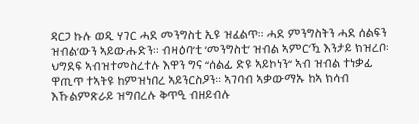ዳርጋ ኩሉ ወዲ ሃገር ሓደ መንግስቲ ኢዩ ዝፈልጥ። ሓደ ምንግስትን ሓደ ሰልፍን ዝብል’ውን ኣይውሑድን። ብዛዕባ’ቲ ’መንግስቲ’ ዝብል ኣምር’ዃ እንታይ ክዝረቦ፡ ህግደፍ ኣብዝተመስረተሉ እዋን ግና “ሰልፊ ድዩ ኣይኮነን“ ኣብ ዝብል ተነቃፊ ዋጢጥ ተኣትዩ ከምዝነበረ ኣይንርስዖን። ኣገባብ ኣቃውማኡ ከኣ ክሳብ እኹልምጽራይ ዝግበረሉ ቅጥዒ ብዘይብሉ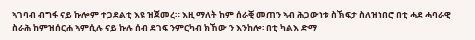ኣገባብ ብግፋ ናይ ኩሎም ተጋደልቲ እዩ ዝጀመረ። እዚ ማለት ከም ሰራቒ መጠን ኣብ ሕጋውነቱ ስኽፍታ ስለዝነበሮ በቲ ሓደ ሓባራዊ ስራሕ ከምዝሰርሐ ኣምሲሉ ናይ ኩሉ ሰብ ደገፍ ንምርካብ ክኸው ን እንከሎ፡ በቲ ካልእ ድማ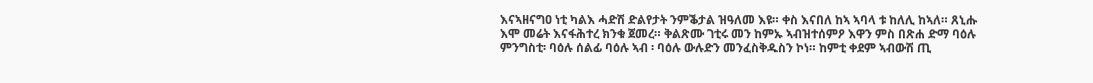እናኣዘናግዐ ነቲ ካልእ ሓድሽ ድልየታት ንምቕታል ዝዓለመ እዩ። ቀስ እናበለ ከኣ ኣባላ ቱ ከለሊ ከኣለ። ጸኒሑ እሞ መሬት እናፋሕተረ ክንቁ ጀመረ። ቅልጽሙ ገቲሩ መን ከምኡ ኣብዝተሰምዖ እዋን ምስ በጽሐ ድማ ባዕሉ ምንግስቲ፡ ባዕሉ ሰልፊ ባዕሉ ኣብ ፡ ባዕሉ ውሉድን መንፈስቅዱስን ኮነ። ከምቲ ቀደም ኣብውሽ ጢ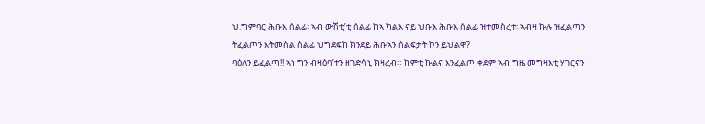ህ.ግምባር ሕቡእ ሰልፊ፡ ኣብ ውሽቲ’ቲ ሰልፊ ከኣ ካልእ ናይ ህቡእ ሕቡእ ሰልፊ ዝተመስረተ፡ ኣብዛ ኩሉ ዝፈልጣን ትፈልጦን እትመስል ስልፊ ህግደፍከ ክንደይ ሕቡኣን ሰልፍታት ኮን ይህልዋ?
ባዕለን ይፈልጣ!! ኣነ ግን ብዛዕባ’ተን ዘገድሳኒ ክዛረብ። ከምቲ ኩልና እንፈልጦ ቀደም ኣብ ግዜ መግዛእቲ ሃገርናን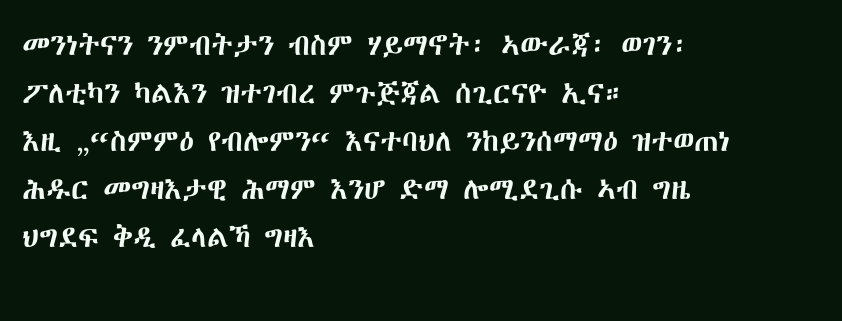መንነትናን ንምብትታን ብስም ሃይማኖት፡ ኣውራጃ፡ ወገን፡ ፖለቲካን ካልእን ዝተገብረ ምጉጅጃል ሰጊርናዮ ኢና።
እዚ „“ስምምዕ የብሎምን“ እናተባህለ ንከይንሰማማዕ ዝተወጠነ ሕዱር መግዛእታዊ ሕማም እንሆ ድማ ሎሚደጊሱ ኣብ ግዜ ህግደፍ ቅዲ ፈላልኻ ግዛእ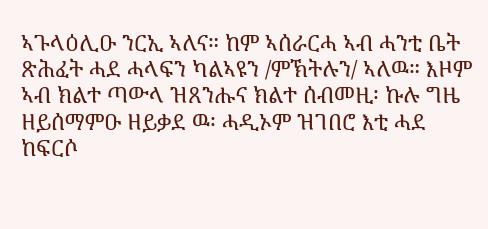ኣጉላዕሊዑ ንርኢ ኣለና። ከም ኣሰራርሓ ኣብ ሓንቲ ቤት ጽሕፈት ሓደ ሓላፍን ካልኣዩን /ምኽትሉን/ ኣለዉ። እዞም ኣብ ክልተ ጣውላ ዝጸንሑና ክልተ ሰብመዚ፡ ኩሉ ግዜ ዘይሰማምዑ ዘይቃደ ዉ፡ ሓዲኦም ዝገበሮ እቲ ሓደ ከፍርሶ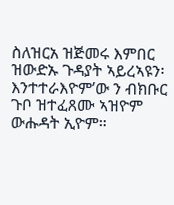ስለዝርአ ዝጅመሩ እምበር ዝውድኡ ጉዳያት ኣይረኣዩን፡ እንተተራእዮም’ው ን ብክቡር ጉቦ ዝተፈጸሙ ኣዝዮም ውሑዳት ኢዮም።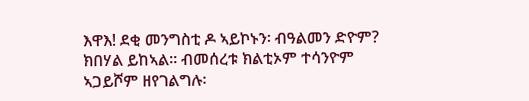እዋእ! ደቂ መንግስቲ ዶ ኣይኮኑን፡ ብዓልመን ድዮም? ክበሃል ይከኣል። ብመሰረቱ ክልቲኦም ተሳንዮም ኣጋይሾም ዘየገልግሉ፡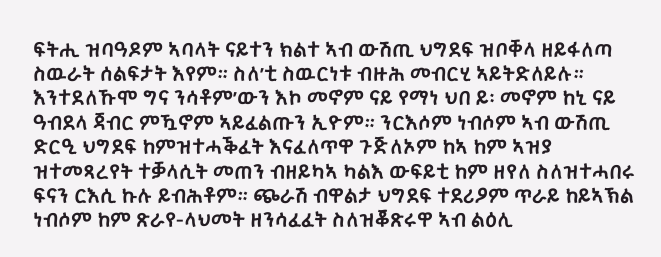ፍትሒ ዝባዓዶም ኣባላት ናይተን ክልተ ኣብ ውሽጢ ህግደፍ ዝቦቐላ ዘይፋለጣ ስዉራት ሰልፍታት እየም። ስለ’ቲ ስዉርነቱ ብዙሕ መብርሂ ኣይትድለይሉ። እንተደለኹሞ ግና ንሳቶም’ውን እኮ መኖም ናይ የማነ ህበ ይ፡ መኖም ከኒ ናይ ዓብደላ ጃብር ምዃኖም ኣይፈልጡን ኢዮም። ንርእሶም ነብሶም ኣብ ውሽጢ ድርዒ ህግደፍ ከምዝተሓቕፈት እናፈለጥዋ ጉጅለኦም ከኣ ከም ኣዝያ ዝተመጻረየት ተቓላሲት መጠን ብዘይካኣ ካልእ ውፍይቲ ከም ዘየለ ስለዝተሓበሩ ፍናን ርእሲ ኩሉ ይብሕቶም። ጭራሽ ብዋልታ ህግደፍ ተደሪዖም ጥራይ ከይኣኽል ነብሶም ከም ጽራየ-ላህመት ዘንሳፈፈት ስለዝቖጽሩዋ ኣብ ልዕሊ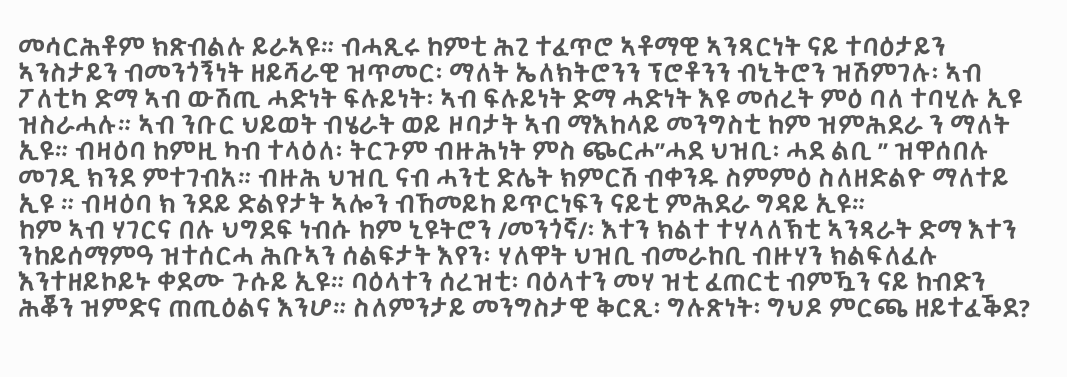መሳርሕቶም ክጽብልሉ ይራኣዩ። ብሓጺሩ ከምቲ ሕጊ ተፈጥሮ ኣቶማዊ ኣንጻርነት ናይ ተባዕታይን ኣንስታይን ብመንጎኝነት ዘይሻራዊ ዝጥመር፡ ማለት ኤለክትሮንን ፕሮቶንን ብኒትሮን ዝሽምገሉ፡ ኣብ ፖለቲካ ድማ ኣብ ውሽጢ ሓድነት ፍሉይነት፡ ኣብ ፍሉይነት ድማ ሓድነት እዩ መሰረት ምዕ ባለ ተባሂሉ ኢዩ ዝስራሓሉ። ኣብ ንቡር ህይወት ብሄራት ወይ ዞባታት ኣብ ማእከላይ መንግስቲ ከም ዝምሕደራ ን ማለት ኢዩ። ብዛዕባ ከምዚ ካብ ተላዕለ፡ ትርጉም ብዙሕነት ምስ ጭርሖ’’ሓደ ህዝቢ፡ ሓደ ልቢ ’’ ዝዋሰበሉ መገዲ ክንደ ምተገብአ። ብዙሕ ህዝቢ ናብ ሓንቲ ድሌት ክምርሽ ብቀንዱ ስምምዕ ስለዘድልዮ ማለተይ ኢዩ ። ብዛዕባ ክ ንደይ ድልየታት ኣሎን ብኸመይከ ይጥርነፍን ናይቲ ምሕደራ ግዳይ ኢዩ።
ከም ኣብ ሃገርና በሉ ህግደፍ ነብሱ ከም ኒዩትሮን /መንጎኛ/፡ እተን ክልተ ተሃላለኽቲ ኣንጻራት ድማ እተን ንከይሰማምዓ ዝተሰርሓ ሕቡኣን ሰልፍታት እየን፡ ሃለዋት ህዝቢ ብመራከቢ ብዙሃን ክልፍለፈሉ እንተዘይኮይኑ ቀደሙ ጉሱይ ኢዩ። ባዕላተን ሰረዝቲ፡ ባዕላተን መሃ ዝቲ ፈጠርቲ ብምዃን ናይ ከብድን ሕቖን ዝምድና ጠጢዕልና እንሆ። ስለምንታይ መንግስታዊ ቅርጺ፡ ግሉጽነት፡ ግህዶ ምርጫ ዘይተፈቕደ?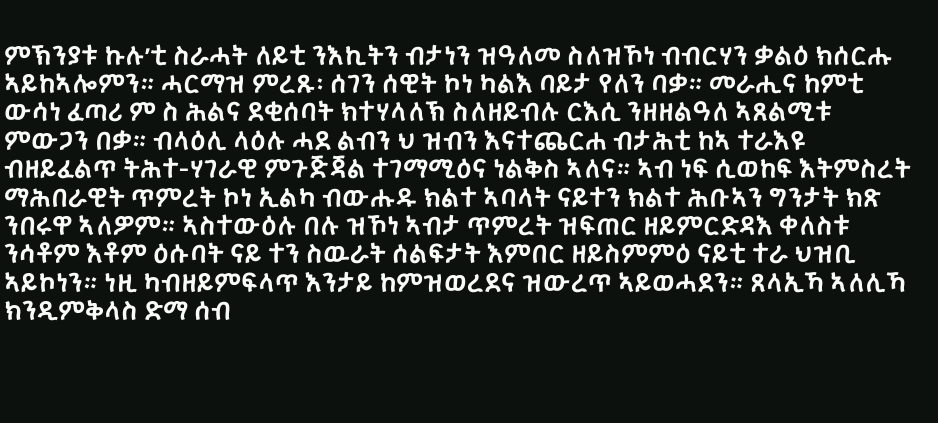ምኽንያቱ ኩሉ’ቲ ስራሓት ለይቲ ንእኪትን ብታነን ዝዓለመ ስለዝኾነ ብብርሃን ቃልዕ ክሰርሑ ኣይከኣሎምን። ሓርማዝ ምረጹ፡ ሰገን ሰዊት ኮነ ካልእ ባይታ የለን ባቃ። መራሒና ከምቲ ውሳነ ፈጣሪ ም ስ ሕልና ደቂሰባት ክተሃላለኽ ስለዘይብሉ ርእሲ ንዘዘልዓለ ኣጸልሚቱ ምውጋን በቃ። ብላዕሊ ላዕሉ ሓደ ልብን ህ ዝብን እናተጨርሐ ብታሕቲ ከኣ ተራእዩ ብዘይፈልጥ ትሕተ-ሃገራዊ ምጉጅጃል ተገማሚዕና ነልቅስ ኣለና። ኣብ ነፍ ሲወከፍ እትምስረት ማሕበራዊት ጥምረት ኮነ ኢልካ ብውሑዱ ክልተ ኣባላት ናይተን ክልተ ሕቡኣን ግንታት ክጽ ንበሩዋ ኣለዎም። ኣስተውዕሉ በሉ ዝኾነ ኣብታ ጥምረት ዝፍጠር ዘይምርድዳእ ቀለስቱ ንሳቶም እቶም ዕሱባት ናይ ተን ስዉራት ሰልፍታት እምበር ዘይስምምዕ ናይቲ ተራ ህዝቢ ኣይኮነን። ነዚ ካብዘይምፍላጥ እንታይ ከምዝወረደና ዝውረጥ ኣይወሓደን። ጸላኢኻ ኣለሊኻ ክንዲምቅላስ ድማ ሰብ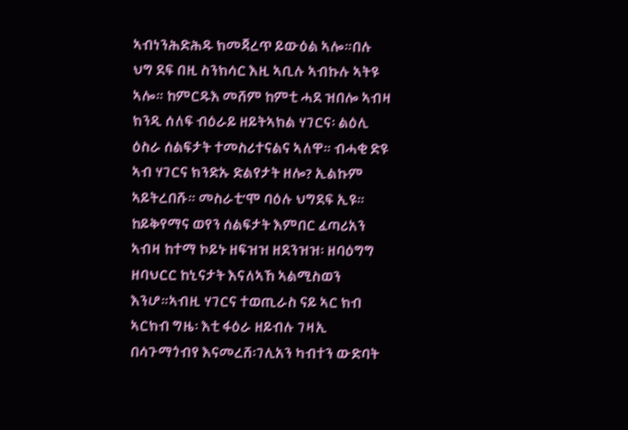ኣብነንሕድሕዱ ክመጃረጥ ይውዕል ኣሎ።በሉ ህግ ደፍ በዚ ስንክሳር እዚ ኣቢሉ ኣብኩሉ ኣትዩ ኣሎ። ከምርዱእ መሸም ከምቲ ሓደ ዝበሎ ኣብዛ ክንዲ ሰለፍ ብዕራይ ዘይትኣክል ሃገርና፡ ልዕሊ ዕስራ ሰልፍታት ተመስሪተናልና ኣለዋ። ብሓቂ ድዩ ኣብ ሃገርና ክንድኡ ድልየታት ዘሎ? ኢልኩም ኣይትረበሹ። መስራቲ’ሞ ባዕሉ ህግደፍ ኢዩ።
ከይቅየማና ወየን ሰልፍታት እምበር ፈጣሪአን ኣብዛ ከተማ ኮይኑ ዘፍዝዝ ዘደንዝዝ፡ ዘባዕግግ ዘባህርር ከኒናታት እናለኣኸ ኣልሚስወን እንሆ።ኣብዚ ሃገርና ተወጢራስ ናይ ኣር ክብ ኣርክብ ግዜ፡ እቲ ፋዕራ ዘይብሉ ገዛኢ በሳጉማጎብየ እናመረሸ፡ገሊአን ካብተን ውድባት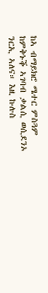ከኣ ብማይክሮ ሜተር ምስጓም ከምቅኑቕ ኣገባብ ቃልሲ ወሲደንኦ ንርኢ ኣለና። እዚ ኩሉስ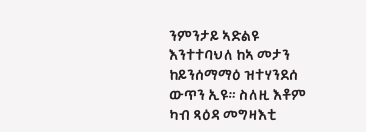ንምንታይ ኣድልዩ እንተተባህለ ከኣ መታን ከይንሰማማዕ ዝተሃንደሰ ውጥን ኢዩ። ስለዚ እቶም ካብ ጻዕዳ መግዛእቲ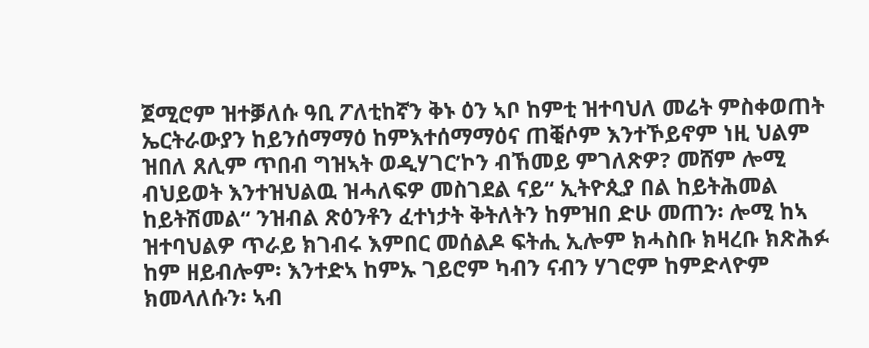ጀሚሮም ዝተቓለሱ ዓቢ ፖለቲከኛን ቅኑ ዕን ኣቦ ከምቲ ዝተባህለ መሬት ምስቀወጠት ኤርትራውያን ከይንሰማማዕ ከምእተሰማማዕና ጠቒሶም እንተኾይኖም ነዚ ህልም ዝበለ ጸሊም ጥበብ ግዝኣት ወዲሃገር’ኮን ብኸመይ ምገለጽዎ? መሸም ሎሚ ብህይወት እንተዝህልዉ ዝሓለፍዎ መስገደል ናይ“ ኢትዮጲያ በል ከይትሕመል ከይትሽመል“ ንዝብል ጽዕንቶን ፈተነታት ቅትለትን ከምዝበ ድሁ መጠን፡ ሎሚ ከኣ ዝተባህልዎ ጥራይ ክገብሩ እምበር መሰልዶ ፍትሒ ኢሎም ክሓስቡ ክዛረቡ ክጽሕፉ ከም ዘይብሎም፡ እንተድኣ ከምኡ ገይሮም ካብን ናብን ሃገሮም ከምድላዮም ክመላለሱን፡ ኣብ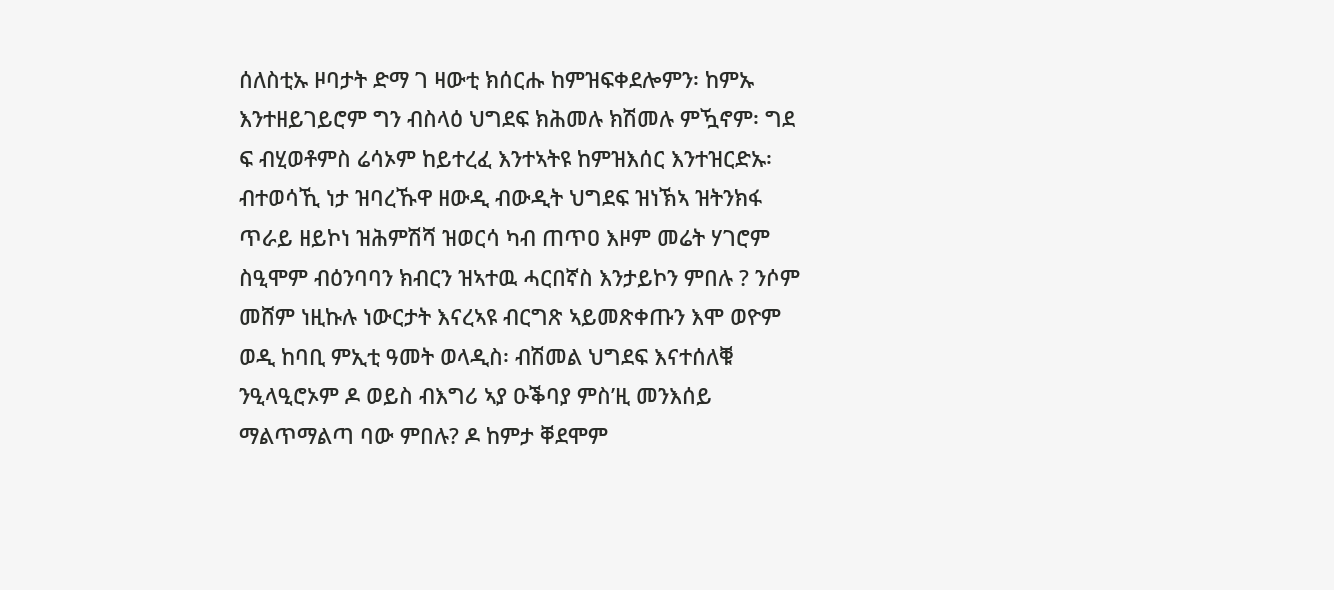ሰለስቲኡ ዞባታት ድማ ገ ዛውቲ ክሰርሑ ከምዝፍቀደሎምን፡ ከምኡ እንተዘይገይሮም ግን ብስላዕ ህግደፍ ክሕመሉ ክሽመሉ ምዃኖም፡ ግደ ፍ ብሂወቶምስ ሬሳኦም ከይተረፈ እንተኣትዩ ከምዝእሰር እንተዝርድኡ፡ ብተወሳኺ ነታ ዝባረኹዋ ዘውዲ ብውዲት ህግደፍ ዝነኽኣ ዝትንክፋ ጥራይ ዘይኮነ ዝሕምሽሻ ዝወርሳ ካብ ጠጥዐ እዞም መሬት ሃገሮም ስዒሞም ብዕንባባን ክብርን ዝኣተዉ ሓርበኛስ እንታይኮን ምበሉ ? ንሶም መሸም ነዚኩሉ ነውርታት እናረኣዩ ብርግጽ ኣይመጽቀጡን እሞ ወዮም ወዲ ከባቢ ምኢቲ ዓመት ወላዲስ፡ ብሽመል ህግደፍ እናተሰለቑ ንዒላዒሮኦም ዶ ወይስ ብእግሪ ኣያ ዑቕባያ ምስ’ዚ መንእሰይ ማልጥማልጣ ባው ምበሉ? ዶ ከምታ ቐደሞም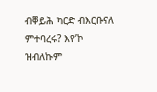ብቐይሕ ካርድ ብእርቡናለ ምተባረሩ? እየ’ኮ ዝብለኩም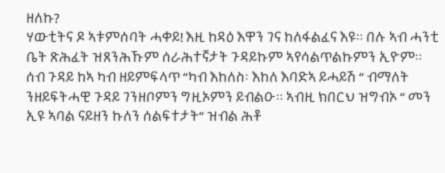ዘለኩ?
ሃውቲትና ዶ ኣቱምሰባት ሓቀይ! እዚ ከዳዕ እዋን ገና ከለፋልፈና እዩ። በሉ ኣብ ሓንቲ ቤት ጽሕፈት ዝጸንሕኹም ሰራሕተኛታት ጉዳይኩም ኣየሳልጥልኩምን ኢዮም። ሰብ ጉዳይ ከኣ ካብ ዘይምፍላጥ “ካብ እከለስ፡ እከለ እባድኣ ይሓይሽ “ ብማለት ንዘይፍትሓዊ ጉዳይ ገንዘቦምን ግዚኦምን ይብልዑ። ኣብዚ ክበርህ ዝግብኦ “ መን ኢዩ ኣባል ናይዘን ኩለን ሰልፍተታት“ ዝብል ሕቶ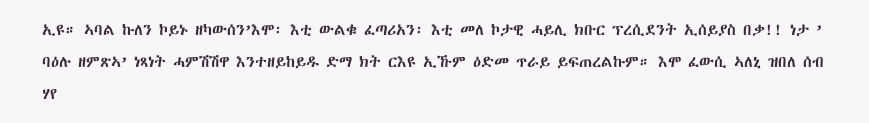ኢዩ። ኣባል ኩለን ኮይኑ ዘካውሰን’እሞ፡ እቲ ውልቁ ፈጣሪአን፡ እቲ መለ ኮታዊ ሓይሊ ክቡር ፕረሲደንት ኢሰይያስ በቃ!! ነታ ’ ባዕሉ ዘምጽኣ’ ነጻነት ሓምሽሽዋ እንተዘይከይዱ ድማ ክት ርእዩ ኢኹም ዕድመ ጥራይ ይፍጠረልኩም። እሞ ፈውሲ ኣለኒ ዝበለ ሰብ ሃየ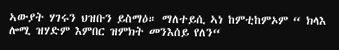ኣውያት ሃገሩን ህዝቡን ይስማዕ። ማለተይሲ ኣነ ከምቲከምኦም “ ክላእ ሎሚ ዝሃድም እምበር ዝምክት መንእሰይ የለን“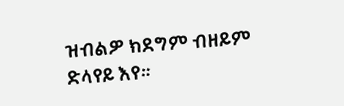ዝብልዎ ክደግም ብዘይም ድላየይ እየ።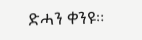ድሓን ቀንዩ።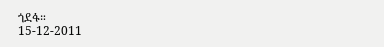ጎደፋ።
15-12-2011